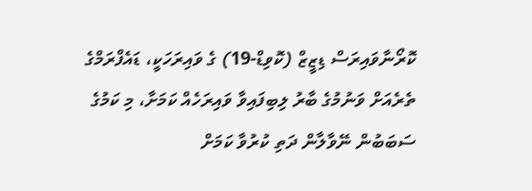ކޮރޯނާވައިރަސް ޑިޒީޒް (ކޮވިޑް-19) ގެ ވައިރަހަކީ، ޑައެފްރަމްގެ ތެރެއަށް ވަނުމުގެ ބާރު ލިބިފައިވާ ވައިރަހެއް ކަމަށާ، މި ކަމުގެ ސަބަބުން ނޭވާލާން ދަތި ކުރުވާ ކަމަށް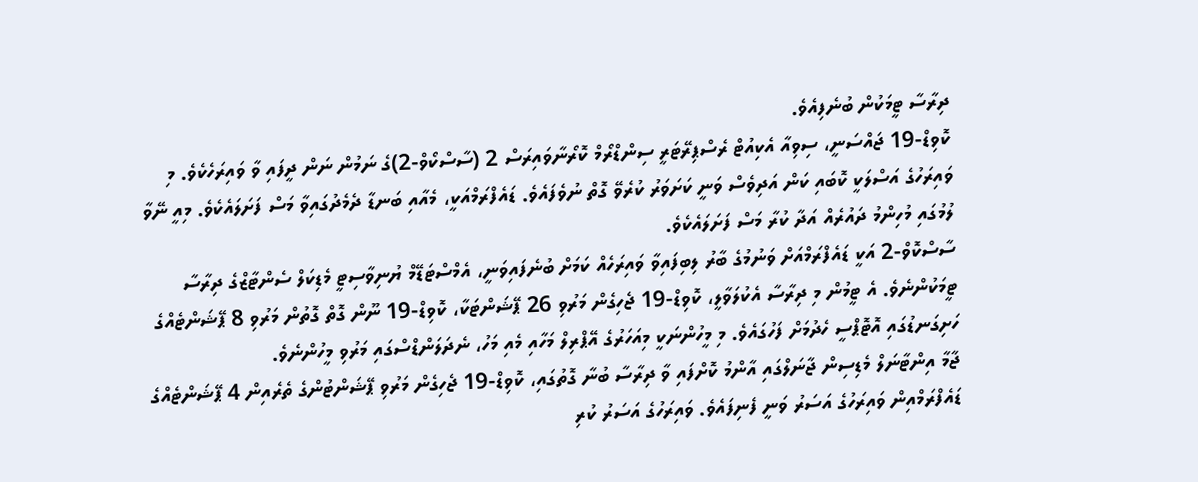ދިރާސާ ޓީމަކުން ބުނެފިއެވެ.
ކޮވިޑް-19 ޖައްސަނީ، ސިވިއާ އެކިއުޓް ރެސްޕިރޭޓަރީ ސިންޑްރޯމް ކޮރޯނާވައިރަސް 2 (ސާސްކޯވް-2)ގެ ނަމުން ނަން ދީފައި ވާ ވައިރަހެކެވެ. މި ވައިރަހުގެ އަސްލަކީ ކޮބައި ކަން އަދިވެސް ވަނީ ކަށަވަރު ކުރެވޭ ގޮތް ނުވެފައެވެ. ޑައެފްރަމްއަކީ، މެއާއި ބަނޑާ ދެމެދުގައިވާ މަސް ފަށަލައެކެވެ. މިއީ ނޭވާ ލުމުގައި މުހިންމު ދައުރެއް އަދާ ކުރާ މަސް ފަށަލައެކެވެ.
ސާސްކޮވް-2 އަކީ ޑައެފްރަމްއަށް ވަނުމުގެ ބާރު ލިބިފައިވާ ވައިރަހެއް ކަމަށް ބުނެފައިވަނީ، އެމްސްޓަޑޭމް ޔުނިވާސިޓީ މެޑިކަލް ސެންޓާޒްގެ ދިރާސާ ޓީމަކުންނެވެ. އެ ޓީމުން މި ދިރާސާ އެކުލަވާލީ، ކޮވިޑް-19 ޖެހިގެން މަރުވި 26 ޕޭޝަންޓަކާ، ކޮވިޑް-19 ނޫން ގޮތް ގޮތުން މަރުވި 8 ޕޭޝަންޓެއްގެ ހަށިގަނޑުގައި އޮޓޮޕްސީ ހެދުމަށް ފަހުގައެވެ. މި މީހުންނަކީ މިއަހަރުގެ އޭޕްރިލް މަހާއި މެއި މަހު، ނެދަލަންޑްސްގައި މަރުވި މީހުންނެވެ.
ޖާމާ އިންޓާނަލް މެޑިސިން ޖާނަލްގައި އާންމު ކޮށްފައި ވާ ދިރާސާ ބުނާ ގޮތުގައި، ކޮވިޑް-19 ޖެހިގެން މަރުވި ޕޭޝަންޓުންގެ ތެރެއިން 4 ޕޭޝަންޓެއްގެ ޑައެފްރަމްއިން ވައިރަހުގެ އަސަރު ވަނީ ފެނިފައެވެ. ވައިރަހުގެ އަސަރު ކުރި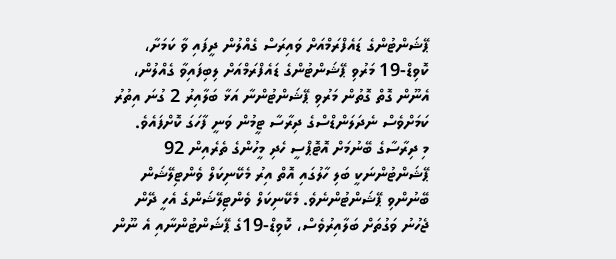ޕޭޝަންޓުންގެ ޑައެފްރަމްއަށް ވައިރަސް ގެއްލުން ދީފައި ވާ ކަމަށާ، ކޮވިޑް-19 މަރުވި ޕޭޝަންޓުންގެ ޑައެފްރަމްއަށް ލިބިފައިވާ ގެއްލުން، އެނޫން ގޮތް ގޮތުން މަރުވި ޕޭޝަންޓުންނާ އަޅާ ބަލާއިރު 2 ގުނަ އިތުރު ކަމަށްވެސް ނެދަލަންޑްސްގެ ދިރާސާ ޓީމުން ވަނީ ފާހަގަ ކޮށްފައެވެ.
މި ދިރާސާގެ ބޭނުމަށް އޮޓޮޕްސީ ހެދި މީހުންގެ ތެރެއިން 92 ޕޭޝަންޓުންނަކީ ބަލި ހާލުގައި އޮތް އިރު މެކޭނިކަލް ވެންޓިލޭޝަން ބޭނުންވި ޕޭޝަންޓުންނެވެ. މެކޭނިކަލް ވެންޓިލޭޝަންގެ އެހީ ދޭން ޖެހުނު ވަގުތަށް ބަލާއިރުވެސް، ކޮވިޑް-19ގެ ޕޭޝަންޓުންނާއި އެ ނޫން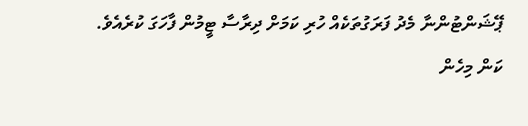ޕޭޝަންޓުންނާ މެދު ފަރަގުތަކެއް ހުރި ކަމަށް ދިރާސާ ޓީމުން ފާހަގަ ކުރެއެވެ.
ކަން މިހެން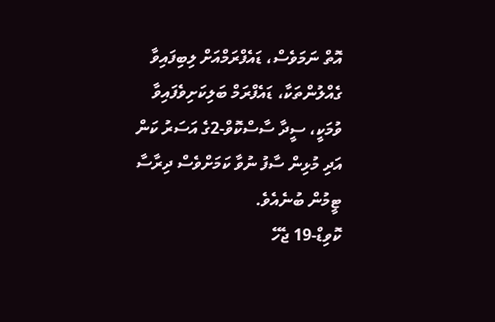އޮތް ނަމަވެސް، ޑައެފްރަމްއަށް ލިބިފައިވާ ގެއްލުންތަކާ، ޑައެފްރަމް ބަލިކަށިވެފައިވާ ވުމަކީ، ސީދާ ސާސްކޮވް-2ގެ އަސަރު ކަން އަދި މުޅިން ސާފު ނުވާ ކަމަށްވެސް ދިރާސާ ޓީމުން ބުނެއެވެ.
ކޮވިޑް-19 ޖެހޭ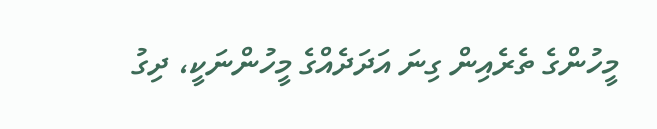މީހުންގެ ތެރެއިން ގިނަ އަދަދެއްގެ މީހުންނަކީ، ދިގު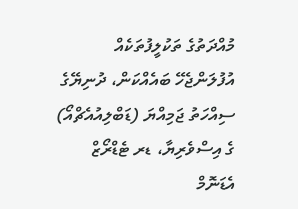މުއްދަތުގެ ތަކުލީފުތަކެއް އުފުލަންޖެހޭ ބައެއްކަން، ދުނިޔޭގެ ސިއްހަތު ޖަމިއްޔަ (ޑަބްލިއުއެޗްއޯ) ގެ އިސްވެރިޔާ، ޑރ ޓެޑްރޯޒް އެޑަނޮމް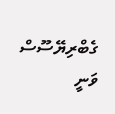ގެބްރިޔޭސޫސް ވަނީ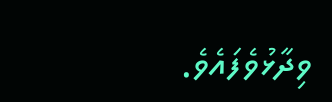ވިދާޅުވެފައެވެ.